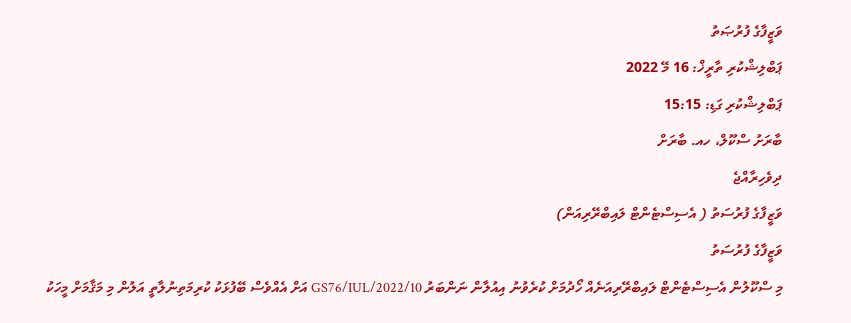ވަޒީފާގެ ފުރުޞަތު
ޕަބްލިޝްކުރި ތާރީޚް: 16 މޭ 2022
ޕަބްލިޝްކުރި ގަޑި: 15:15
ބާރަށު ސްކޫލް، ހއ. ބާރަށް
ދިވެހިރާއްޖެ
ވަޒީފާގެ ފުރުސަތު ( އެސިސްޓެންޓް ލައިބްރޭރިއަން)
ވަޒީފާގެ ފުރުސަތު
މި ސްކޫލުން އެސިސްޓެންޓް ލައިބްރޭރިއަނެއް ހޯދުމަށް ކުރެވުނު އިއުލާން ނަންބަރު GS76/IUL/2022/10 އަށް އެއްވެސް ބޭފުޅަކު ކުރިމަތިނުލާތީ އަލުން މި މަޤާމަށް މީހަކު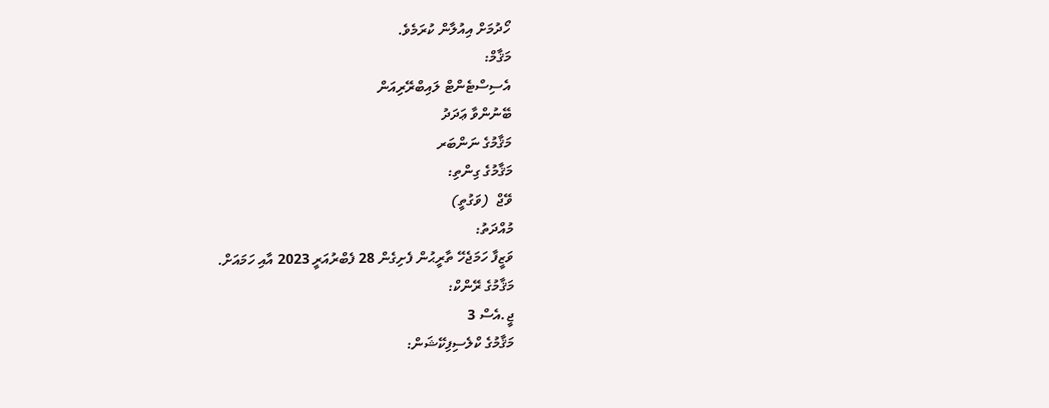ހޯދުމަށް އިއުލާން ކުރަމެވެ.
މަޤާމް:
އެސިސްޓެންޓް ލައިބްރޭރިއަން
ބޭނުންވާ ޢަދަދު
މަޤާމުގެ ނަންބަރ
މަޤާމުގެ ގިންތި:
ވޭޖް  (ވަގުތީ)
މުއްދަތު:
ވަޒީފާ ހަމަޖެހޭ ތާރީޙުން ފެށިގެން 28 ފެބްރުއަރީ 2023 އާއި ހަމައަށް.
މަޤާމުގެ ރޭންކް:
ޖީ.އެސް 3
މަޤާމުގެ ކްލެސިފިކޭޝަން: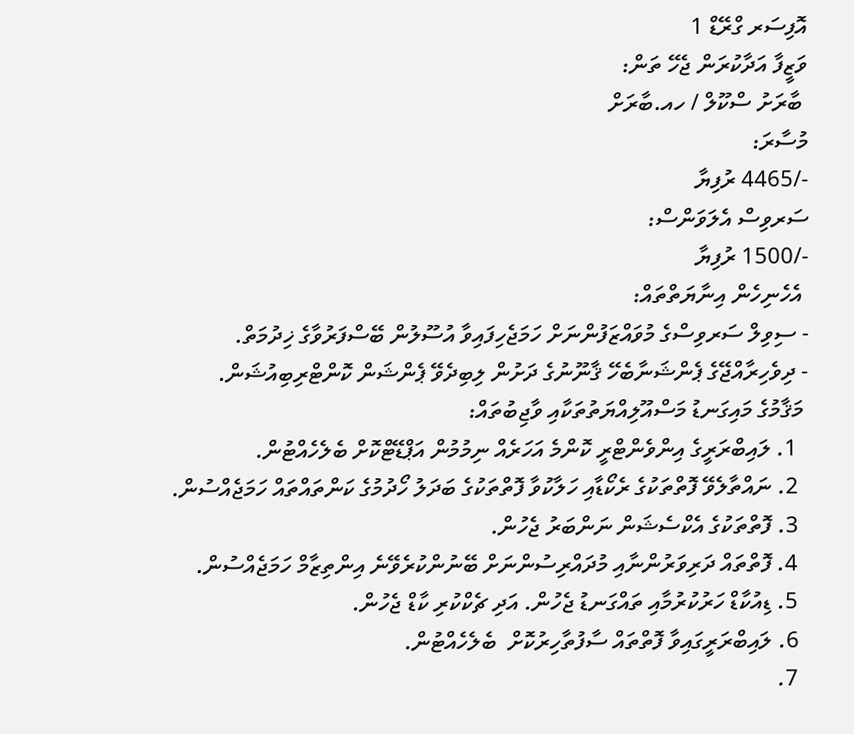އޮފިސަރ ގްރޭޑް 1
ވަޒީފާ އަދާކުރަން ޖެހޭ ތަން:
 ބާރަށު ސްކޫލް / ހއ.ބާރަށް
މުސާރަ:
-/4465 ރުފިޔާ
ސަރވިސް އެލަވަންސް:
-/1500 ރުފިޔާ
 އެހެނިހެން އިނާޔަތްތައް:
- ސިވިލް ސަރވިސްގެ މުވައްޒަފުންނަށް ހަމަޖެހިފައިވާ އުސޫލުން ބޭސްފަރުވާގެ ޚިދުމަތް.
- ދިވެހިރާއްޖޭގެ ޕެންޝަނާބެހޭ ޤާނޫނުގެ ދަށުން ލިބިދެވޭ ޕެންޝަން ކޮންޓްރިބިއުޝަން.
 މަޤާމުގެ މައިގަނޑު މަސްއޫލިއްޔަތުތަކާއި ވާޖިބުތައް:
  1. ލައިބްރަރީގެ އިންވެންޓްރީ ކޮންމެ އަހަރެއް ނިމުމުން އަޕްޑޭޓްކޮށް ބެލެހެއްޓުން.
  2. ނައްތާލެވޭ ފޮތްތަކުގެ ރެކޯޑާއި ހަލާކުވާ ފޮތްތަކުގެ ބަދަލު ހޯދުމުގެ ކަންތައްތައް ހަމަޖެއްސުން.
  3. ފޮތްތަކުގެ އެކްސެޝަން ނަންބަރު ޖެހުން.
  4. ފޮތްތައް ދަރިވަރުންނާއި މުދައްރިސުންނަށް ބޭނުންކުރެވޭނެ އިންތިޒާމް ހަމަޖެއްސުން.
  5. ޑިއުކާޑް ހަރުކުރުމާއި ތައްގަނޑު ޖެހުން. އަދި ޗެކްކުރި ކާޑް ޖެހުން.
  6. ލައިބްރަރީގައިވާ ފޮތްތައް ސާފުތާހިރުކޮށް  ބެލެހެއްޓުން.
  7.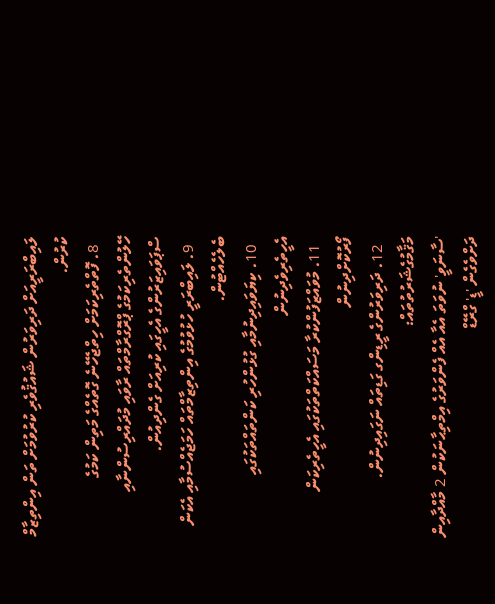ލައިބްރަރީއަށް ދަރިވަރުން ޝައުޤުވެރި ކުރުވުމަށް ތަން އިންތިޒާމް ކުރުން.
  8. ފޮތްތެރިކަމަށް ހިތްޖެހޭނެ ގޮތެއްގެ މަތިން ކަމުގެ ހޭލުންތެރިކަމުގެ ޕްރޮގްރާމްތައް ރާވައި މުދައްރިސުންނާއި ސްޕަވައިޒަރުންގެ އެހީގައި ކުރިއަށް ގެންދިއުން.
  9. ލައިބްރަރީ ހުޅުވުމުގެ އިންތިޒާމްތައް ހަމަޖެއްސުމާއި އެކަން ބެލެހެއްޓުން.
  10. ކިޔަވައިދިނުމާއި ގުޅުންހުރި ކަންތައްތަކުގައި އެހީތެރިވެދިނުން
  11. މުވައްޒަފުންކުރާ މަސައްކަތްތަކުގައި އެހީތެރިކަން ފޯރުކޮށްދިނުން
  12. ދަރިވަރުންގެ ރީޑިންގ ގަޑިތައް ނަގައިދިނުން.
މަޤާމުގެޝަރުތުތައް:
'ސާނަވީ' ނުވަތަ އެއާ އެއް ފެންވަރުގެ އިމްތިޙާނަކުން 2 މާއްދާއިން ދަށްވެގެން 'ޑީ' ގްރޭޑް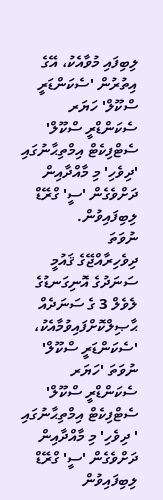ލިބިފައި މުވާއެކު، އޭގެ އިތުރުން 'ސެކަންޑަރީ ސްކޫލް' ހަޔަރ ސެކަންޑްރީ ސްކޫލް' ސެޓްފިކެޓް އިމްތިޙާނުގައި 'ދިވެހި' މި މާއްދާއިން ދަށްވެގެން 'ސީ' ގްރޭޑް ލިބިފައިވުން.
ނުވަތަ
ދިވެހިރާއްޖޭގެ ޤައުމީ ސަނަދުގެ އޮނިގަނޑުގެ ލެވެލް 3 ގެ ސަނަދެއް ޙާޞިލްކޮށްފައިވުމާއެކު، 'ސެކަންޑަރީ ސްކޫލް' ނުވަތަ 'ހަޔަރ ސެކަންޑްރީ ސްކޫލް' ސެޓްފިކެޓް އިމްތިޙާނުގައި ' ދިވެހި' މި މާއްދާއިން ދަށްވެގެން 'ސީ' ގްރޭޑް ލިބިފައިވުން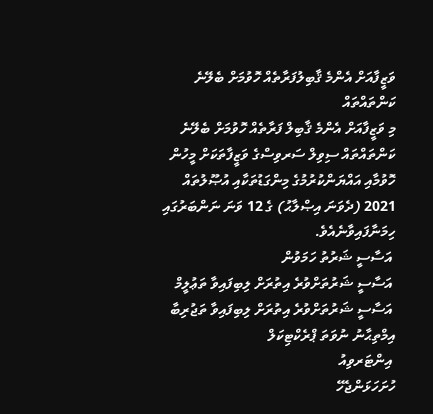ވަޒީފާއަށް އެންމެ ޤާބިލުފަރާތެއް ހޮވުމަށް ބެލޭނެ ކަންތައްތައް
މި ވަޒީފާއަށް އެންމެ ޤާބިލް ފަރާތެއް ހޮވުމަށް ބެލޭނެ ކަންތައްތައް ސިވިލް ސަރވިސްގެ ވަޒީފާތަކަށް މީހުން ހޮވުމާއި އައްޔަންކުރުމުގެ މިންގަޑުތަކާއި އުޞޫލުތައް 2021 (ދެވަނަ އިޞްލާޙު) ގެ 12 ވަނަ ނަންބަރުގައި ހިމަނާފައިވާނެއެވެ.
 އަސާސީ ޝަރުތު ހަމަވުން
 އަސާސީ ޝަރުތަށްވުރެ އިތުރަށް ލިބިފައިވާ ތަޢުލީމް
 އަސާސީ ޝަރުތަށްވުރެ އިތުރަށް ލިބިފައިވާ ތަޖުރިބާ
އިމްތިޙާނު ނުވަތަ ޕްރެކްޓިކަލް
 އިންޓަރވިއު
ހުށަހަޅަންޖެހޭ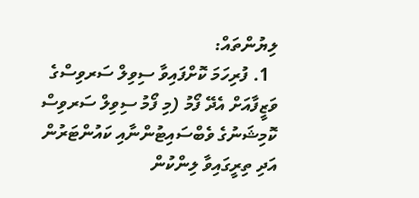ލިޔުންތައް:
  1. ފުރިހަމަ ކޮށްފައިވާ ސިވިލް ސަރވިސްގެ ވަޒީފާއަށް އެދޭ ފޯމު (މި ފޯމު ސިވިލް ސަރވިސް ކޮމިޝަނުގެ ވެބްސައިޓުންނާއި ކައުންޓަރުން އަދި ތިރީގައިވާ ލިންކުން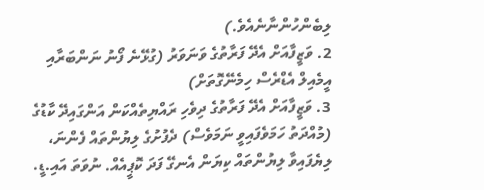ލިބެންހުންނާނެއެވެ.)
2. ވަޒީފާއަށް އެދޭ ފަރާތުގެ ވަނަވަރު (ގުޅޭނެ ފޯނު ނަންބަރާއި އީމެއިލް އެޑްރެސް ހިމެނޭގޮތަށް)
3. ވަޒީފާއަށް އެދޭ ފަރާތުގެ ދިވެހި ރައްޔިތެއްކަން އަންގައިދޭ ކާޑުގެ (މުއްދަތު ހަމަވެފައިވީ ނަމަވެސް) ދެފުށުގެ ލިޔުންތައް ފެންނަ، ލިޔެފައިވާ ލިޔުންތައް ކިޔަން އެނގޭ ފަދަ ކޮޕީއެއް. ނުވަތަ އައި.ޑީ.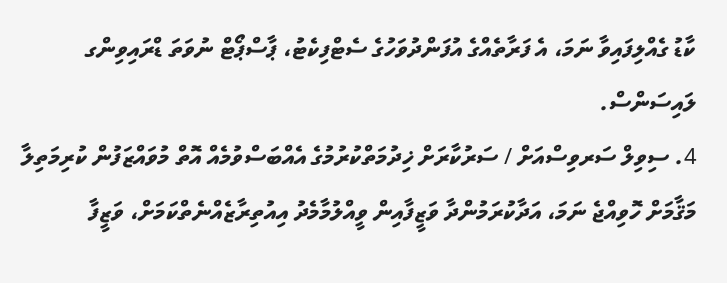ކާޑު ގެއްލިފައިވާ ނަމަ، އެ ފަރާތެއްގެ އުފަންދުވަހުގެ ސެޓްފިކެޓު، ޕާސްޕޯޓް ނުވަތަ ޑްރައިވިންގ ލައިސަންސް.
4. ސިވިލް ސަރވިސްއަށް / ސަރުކާރަށް ޚިދުމަތްކުރުމުގެ އެއްބަސްވުމެއް އޮތް މުވައްޒަފުން ކުރިމަތިލާ މަޤާމަށް ހޮވިއްޖެ ނަމަ، އަދާކުރަމުންދާ ވަޒީފާއިން ވީއްލުމާމެދު އިއުތިރާޒެއްނެތްކަމަށް، ވަޒީފާ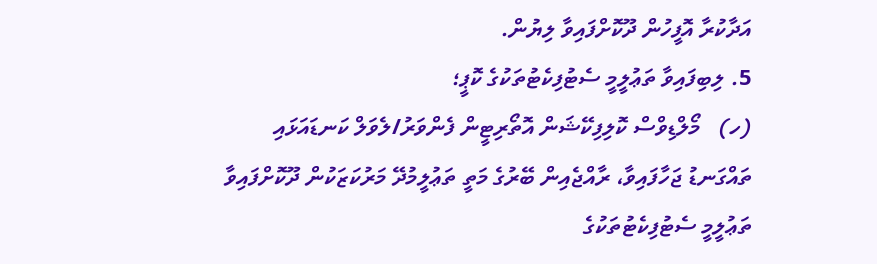އަދާކުރާ އޮފީހުން ދޫކޮށްފައިވާ ލިޔުން.
5. ލިބިފައިވާ ތަޢުލީމީ ސެޓުފިކެޓުތަކުގެ ކޮޕީ؛
(ހ)   މޯލްޑިވްސް ކޮލިފިކޭޝަން އޮތޯރިޓީން ފެންވަރު/ލެވަލް ކަނޑައަޅައި ތައްގަނޑު ޖަހާފައިވާ، ރާއްޖެއިން ބޭރުގެ މަތީ ތަޢުލީމުދޭ މަރުކަޒަކުން ދޫކޮށްފައިވާ ތަޢުލީމީ ސެޓުފިކެޓުތަކުގެ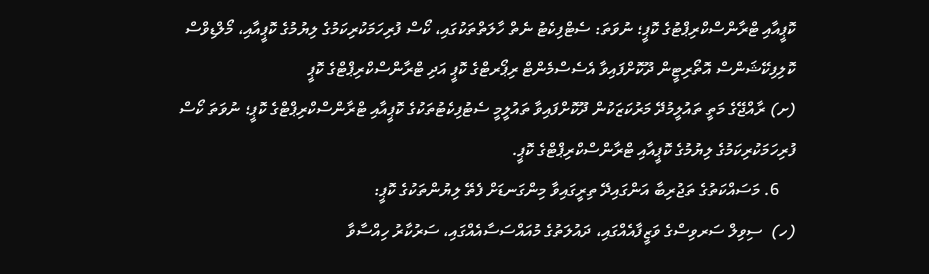ކޮޕީއާއި ޓްރާންސްކްރިޕްޓުގެ ކޮޕީ؛ ނުވަތަ: ސެޓްފިކެޓު ނެތް ހާލަތްތަކުގައި، ކޯސް ފުރިހަމަކުރިކަމުގެ ލިޔުމުގެ ކޮޕީއާއި، މޯލްޑިވްސް ކޮލިފިކޭޝަންސް އޮތޯރިޓީން ދޫކޮށްފައިވާ އެސެސްމެންޓް ރިޕޯރޓްގެ ކޮޕީ އަދި ޓްރާންސްކްރިޕްޓްގެ ކޮޕީ
(ށ) ރާއްޖޭގެ މަތީ ތައުލީމުދޭ މަރުކަޒަކުން ދޫކޮށްފައިވާ ތައުލީމީ ސެޓުފިކެޓުތަކުގެ ކޮޕީއާއި ޓްރާންސްކްރިޕްޓްގެ ކޮޕީ؛ ނުވަތަ ކޯސް ފުރިހަމަކުރިކަމުގެ ލިޔުމުގެ ކޮޕީއާއި ޓްރާންސްކްރިޕްޓްގެ ކޮޕީ.
    6. މަސައްކަތުގެ ތަޖުރިބާ އަންގައިދޭ ތިރީގައިވާ މިންގަނޑަށް ފެތޭ ލިޔުންތަކުގެ ކޮޕީ:
(ހ)  ސިވިލް ސަރވިސްގެ ވަޒީފާއެއްގައި، ދައުލަތުގެ މުއައްސަސާއެއްގައި، ސަރުކާރު ހިއްސާވާ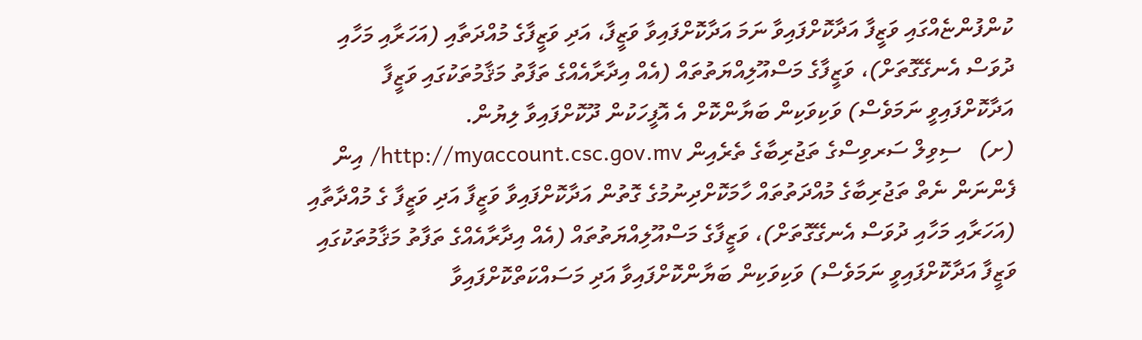ކުންފުންޏެއްގައި ވަޒީފާ އަދާކޮށްފައިވާ ނަމަ އަދާކޮށްފައިވާ ވަޒީފާ، އަދި ވަޒީފާގެ މުއްދަތާއި (އަހަރާއި މަހާއި ދުވަސް އެނގޭގޮތަށް)، ވަޒީފާގެ މަސްއޫލިއްޔަތުތައް (އެއް އިދާރާއެއްގެ ތަފާތު މަޤާމުތަކުގައި ވަޒީފާ އަދާކޮށްފައިވީ ނަމަވެސް) ވަކިވަކިން ބަޔާންކޮށް އެ އޮފީހަކުން ދޫކޮށްފައިވާ ލިޔުން.
(ށ)   ސިވިލް ސަރވިސްގެ ތަޖުރިބާގެ ތެރެއިން http://myaccount.csc.gov.mv/ އިން ފެންނަން ނެތް ތަޖުރިބާގެ މުއްދަތުތައް ހާމަކޮށްދިނުމުގެ ގޮތުން އަދާކޮށްފައިވާ ވަޒީފާ އަދި ވަޒީފާ ގެ މުއްދާތާއި (އަހަރާއި މަހާއި ދުވަސް އެނގޭގޮތަށް)، ވަޒީފާގެ މަސްއޫލިއްޔަތުތައް (އެއް އިދާރާއެއްގެ ތަފާތު މަޤާމުތަކުގައި ވަޒީފާ އަދާކޮށްފައިވީ ނަމަވެސް) ވަކިވަކިން ބަޔާންކޮށްފައިވާ އަދި މަސައްކަތްކޮށްފައިވާ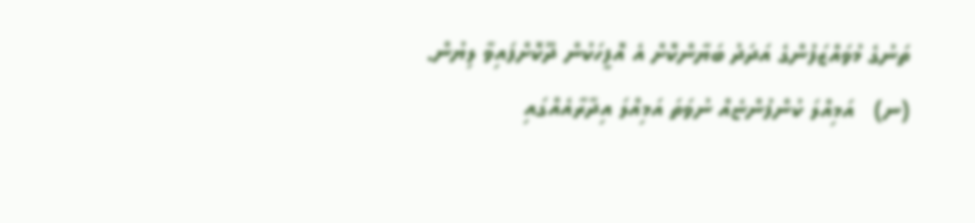ތަނުގެ މުވައްޒަފުންގެ އަދަދު ބަޔާންކޮށް އެ އޮފީހަކުން ދޫކޮށްފައިވާ ލިޔުން.
(ނ)   އަމިއްލަ ކުންފުންޏެއް ނުވަތަ އަމިއްލަ އިދާރާއެއްގައި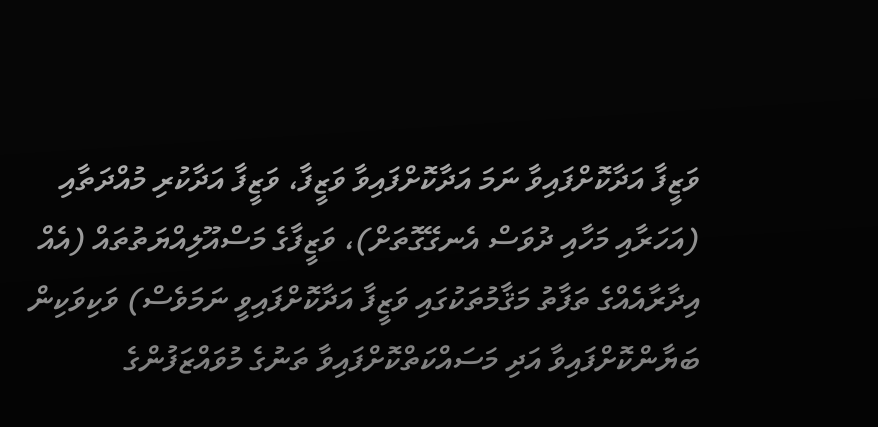ވަޒީފާ އަދާކޮށްފައިވާ ނަމަ އަދާކޮށްފައިވާ ވަޒީފާ، ވަޒީފާ އަދާކުރި މުއްދަތާއި (އަހަރާއި މަހާއި ދުވަސް އެނގޭގޮތަށް)، ވަޒީފާގެ މަސްއޫލިއްޔަތުތައް (އެއް އިދާރާއެއްގެ ތަފާތު މަޤާމުތަކުގައި ވަޒީފާ އަދާކޮށްފައިވީ ނަމަވެސް) ވަކިވަކިން ބަޔާންކޮށްފައިވާ އަދި މަސައްކަތްކޮށްފައިވާ ތަނުގެ މުވައްޒަފުންގެ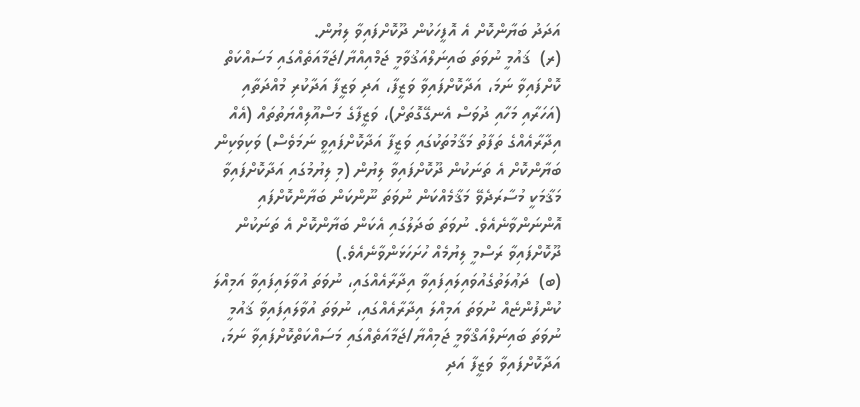އަދަދު ބަޔާންކޮށް އެ އޮފީހަކުން ދޫކޮށްފައިވާ ލިޔުން.
(ރ)  ޤައުމީ ނުވަތަ ބައިނަލްއަޤުވާމީ ޖަމްއިއްޔާ/ޖަމާއަތެއްގައި މަސައްކަތް ކޮށްފައިވާ ނަމަ، އަދާކޮށްފައިވާ ވަޒީފާ، އަދި ވަޒީފާ އަދާކުރި މުއްދަތާއި (އަހަރާއި މަހާއި ދުވަސް އެނގޭގޮތަށް)، ވަޒީފާގެ މަސްއޫލިއްޔަތުތައް (އެއް އިދާރާއެއްގެ ތަފާތު މަޤާމުތަކުގައި ވަޒީފާ އަދާކޮށްފައިވީ ނަމަވެސް) ވަކިވަކިން ބަޔާންކޮށް އެ ތަނަކުން ދޫކޮށްފައިވާ ލިޔުން (މި ލިޔުމުގައި އަދާކޮށްފައިވާ މަޤާމަކީ މުސާރަދެވޭ މަޤާމެއްކަން ނުވަތަ ނޫންކަން ބަޔާންކޮށްފައި އޮންނަންވާނެއެވެ. ނުވަތަ ބަދަލުގައި އެކަން ބަޔާންކޮށް އެ ތަނަކުން ދޫކޮށްފައިވާ ރަސްމީ ލިޔުމެއް ހުށަހަޅަންވާނެއެވެ.)
(ބ)  ދަޢުލަތުގެއުވައިލައިފައިވާ އިދާރާއެއްގައި، ނުވަތަ އުވާލައިފައިވާ އަމިއްލަ ކުންފުންޏެއް ނުވަތަ އަމިއްލަ އިދާރާއެއްގައި، ނުވަތަ އުވާލައިފައިވާ ޤައުމީ ނުވަތަ ބައިނަލްއަޤްވާމީ ޖަމިއްޔާ/ޖަމާއަތެއްގައި މަސައްކަތްކޮށްފައިވާ ނަމަ،  އަދާކޮށްފައިވާ ވަޒީފާ އަދި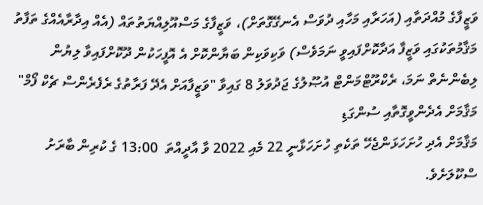ވަޒީފާގެ މުއްދަތާއި (އަހަރާއި މަހާއި ދުވަސް އެނގޭގޮތަށް)، ވަޒީފާގެ މަސްއޫލިއްޔަތުތައް (އެއް އިދާރާއެއްގެ ތަފާތު މަޤާމުތަކުގައި ވަޒީފާ އަދާކޮށްފައިވީ ނަމަވެސް) ވަކިވަކިން ބަޔާންކޮށް އެ އޮފީހަކުން ދޫކޮށްފައިވާ ލިޔުން ލިބެންނެތް ނަމަ، ރެކްރޫޓްމަންޓް އުޞޫލުގެ ޖަދުވަލު 8 ގައިވާ "ވަޒީފާއަށް އެދޭ ފަރާތުގެ ރެފެރެންސް ޗެކް ފޯމް"
މަޤާމަށް އެދެންވީގޮތާއި ސުންގަޑި
މަޤާމަށް އެދި ހުށަހަޅަންޖެހޭ ތަކެތި ހުށަހަޅާނީ 22 މެއި 2022 ވާ އާދީއްތަ  13:00 ގެ ކުރިން ބާރަށު ސްކޫލަށެވެ.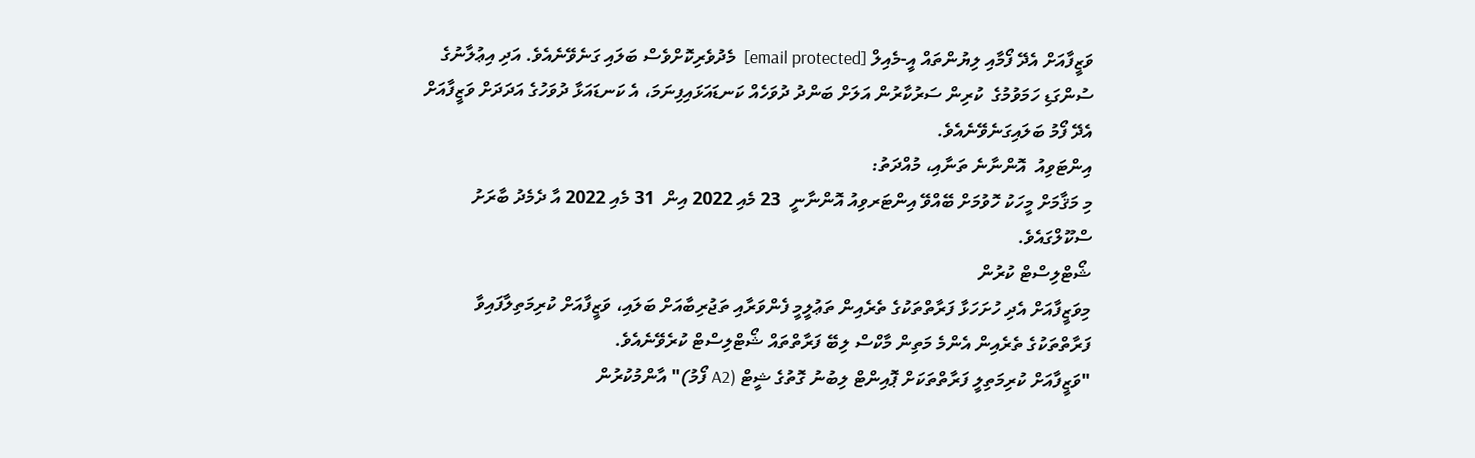ވަޒީފާއަށް އެދޭ ފޯމާއި ލިޔުންތައް އީ-މެއިލް [email protected]  މެދުވެރިކޮށްވެސް ބަލައި ގަނެވޭނެއެވެ. އަދި އިޢުލާނުގެ ސުންގަޑި ހަމަވުމުގެ  ކުރިން ސަރުކާރުން އަލަށް ބަންދު ދުވަހެއް ކަނޑައަޅައިފިނަމަ، އެ ކަނޑައަޅާ ދުވަހުގެ އަދަދަށް ވަޒީފާއަށް އެދޭ ފޯމު ބަލައިގަނެވޭނެއެވެ.
އިންޓަވިއު  އޮންނާނެ ތަނާއި، މުއްދަތު:
މި މަޤާމަށް މީހަކު ހޮވުމަށް ބޭއްވޭ އިންޓަރވިއު އޮންނާނީ  23 މެއި 2022 އިން  31 މެއި 2022 އާ ދެމެދު ބާރަށު ސްކޫލްގައެވެ.
ޝޯޓްލިސްޓް ކުރުން
މިވަޒީފާއަށް އެދި ހުށަހަޅާ ފަރާތްތަކުގެ ތެރެއިން ތަޢުލީމީ ފެންވަރާއި ތަޖުރިބާއަށް ބަލައި، ވަޒީފާއަށް ކުރިމަތިލާފައިވާ ފަރާތްތަކުގެ ތެރެއިން އެންމެ މަތިން މާކްސް ލިބޭ ފަރާތްތައް ޝޯޓްލިސްޓް ކުރެވޭނެއެވެ.
"ވަޒީފާއަށް ކުރިމަތިލީ ފަރާތްތަކަށް ޕޮއިންޓް ލިބުނު ގޮތުގެ ޝީޓް (A2 ފޯމު)" އާންމުކުރުން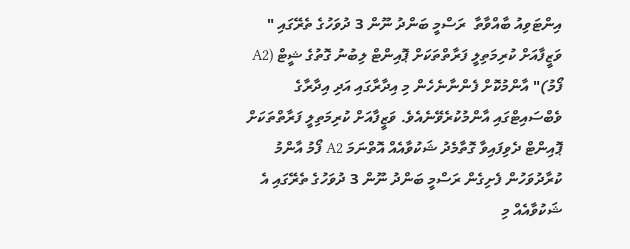އިންޓަވިއު ބާއްވާތާ  ރަސްމީ ބަންދު ނޫން 3 ދުވަހުގެ ތެރޭގައި " ވަޒީފާއަށް ކުރިމަތިލީ ފަރާތްތަކަށް ޕޮއިންޓް ލިބުނު ގޮތުގެ ޝީޓް (A2 ފޯމު)" އާންމުކޮށް ފެންނާނެހެން މި އިދާރާގައި އަދި އިދާރާގެ ވެބްސައިޓްގައި އާންމުކުރެވޭނެއެވެ. ވަޒީފާއަށް ކުރިމަތިލީ ފަރާތްތަކަށް ޕޮއިންޓް ދެވިފައިވާ ގޮތާމެދު ޝަކުވާއެއް އޮތްނަމަ A2 ފޯމު އާންމު ކުރާދުވަހުން ފެށިގެން ރަސްމީ ބަންދު ނޫން 3 ދުވަހުގެ ތެރޭގައި އެ ޝަކުވާއެއް މި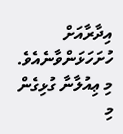އިދާރާއަށް ހުށަހަޅަންވާނެއެވެ.
މި ޢިއުލާނާ ގުޅިގެން މި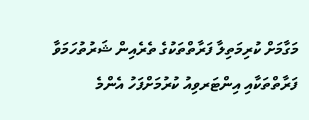މަގާމަށް ކުރިމަތިލާ ފަރާތްތަކުގެ ތެރެއިން ޝަރުތުހަމަވާ ފަރާތްތަކާއި އިންޓަރވިއު ކުރުމަށްފަހު އެންމެ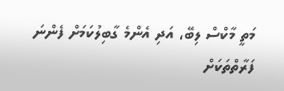މަތީ މާކްސް ލިބޭ، އަދި އެންމެ ގާބިލުކަމަށް ފެންނަ ފަރާތްތަކަށް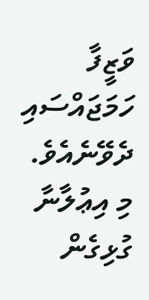ވަޒީފާ ހަމަޖައްސައި ދެވޭނެއެވެ.  މި އިޢުލާނާ ގުޅިގެން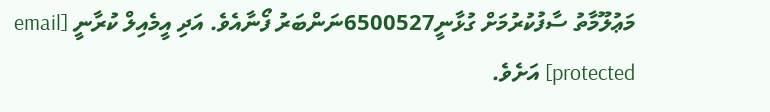މަޢުލޫމާތު ސާފުކުރުމަށް ގުޅާނީ6500527ނަންބަރު ފޯނާއެވެ. އަދި އީމެއިލް ކުރާނީ [email protected] އަށެވެ.